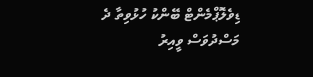ޑިވެލޮޕްމެންޓް ބޭންކު ހުޅުވިތާ ދެ މަސްދުވަސް ވީއިރު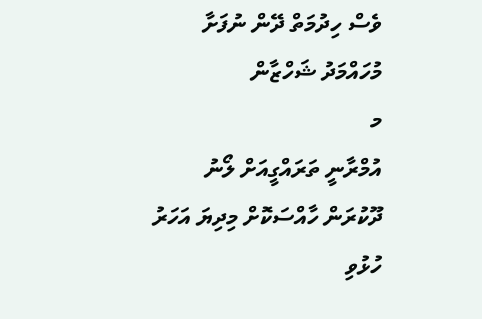ވެސް ހިދުމަތް ދޭން ނުފަށާ
މުހައްމަދު ޝަހްޒާން
މ
އުމްރާނީ ތަރައްގީއަށް ލޯނު ދޫކުރަން ހާއްސަކޮށް މިދިޔަ އަހަރު ހުޅުވި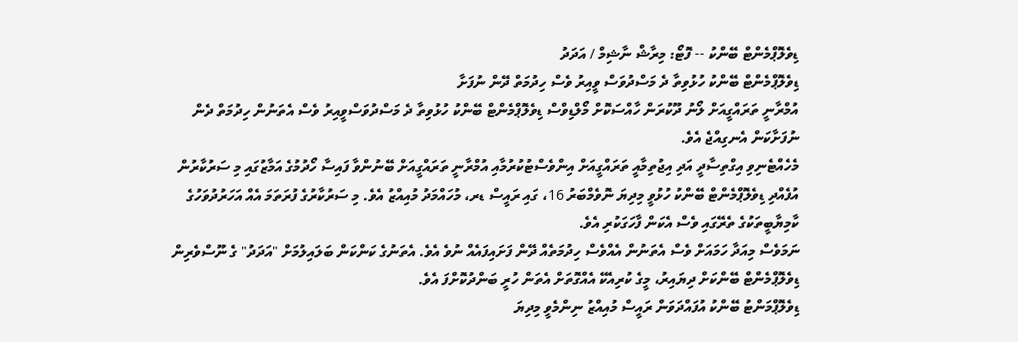ޑިވެލޮޕްމެންޓް ބޭންކު -- ފޮޓޯ: މިރާޝް ނާޝިމް / އަދަދު
ޑިވެލޮޕްމެންޓް ބޭންކު ހުޅުވިތާ ދެ މަސްދުވަސް ވީއިރު ވެސް ހިދުމަތް ދޭން ނުފަށާ
އުމްރާނީ ތަރައްގީއަށް ލޯނު ދޫކުރަން ހާއްސަކޮށް މޯލްޑިވްސް ޑިވެލޮޕްމެންޓް ބޭންކު ހުޅުވިތާ ދެ މަސްދުވަސްވީއިރު ވެސް އެތަނުން ހިދުމަތް ދެން ނުފަށާކަން އެނގިއްޖެ އެވެ.
މެހެއްޓެނިވި އިގްތިސާދީ އަދި އިޖުތިމާއީ ތަރައްގީއަށް އިންވެސްޓުކުރުމާއި އުމްރާނީ ތަރައްގީއަށް ބޭނުންވާ ފައިސާ ހޯދުމުގެ އަމާޒުގައި މި ސަރުކާރުން އުފެއްދި ޑިވެލޮޕްމެންޓް ބޭންކު ހުޅުވީ މިދިޔަ ނޮވެމްބަރު 16، ގައި ރައީސް ޑރ، މުހައްމަދު މުއިއްޒު އެވެ. މި ސަރުކާރުގެ ފުރަތަމަ އެއް އަހަރުދުވަހުގެ ކާމިޔާބީތަކުގެ ތެރޭގައި ވެސް އެކަން ފާހަގަކުރި އެވެ.
ނަމަވެސް މިއަދާ ހަމައަށް ވެސް އެތަނުން އެއްވެސް ހިދުމަތެއް ދޭން ފަށައިފައެއް ނުވެ އެވެ. އެތަނުގެ ކަންކަން ބަލައިލުމަށް "އަދަދު" ގެ ނޫސްވެރިން ޑިވެލޮޕްމެންޓް ބޭންކަށް ދިޔައިރު، މީގެ ކުރިއެކޭ އެއްގޮތަށް އެތަން ހުރީ ބަންދުކޮށްފަ އެވެ.
ޑިވެލޮޕްމަންޓު ބޭންކު އުފައްދަވަން ރައީސް މުއިއްޒު ނިންމެވީ މިދިޔަ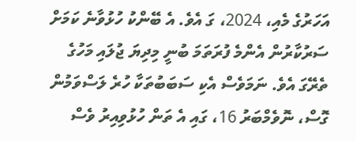އަހަރުގެ މެއި، 2024، ގަ އެވެ. އެ ބޭންކު ހުޅުވާނެ ކަމަށް ސަރުކާރުން އެންމެ ފުރަތަމަ ބުނީ މިދިޔަ ޖުލައި މަހުގެ ތެރޭގަ އެވެ. ނަމަވެސް އެކި ސަބަބުތަކާ ހުރެ ލަސްވަމުން ގޮސް، ނޮވެމްބަރު 16، ގައި އެ ތަން ހުޅުވިއިރު ވެސް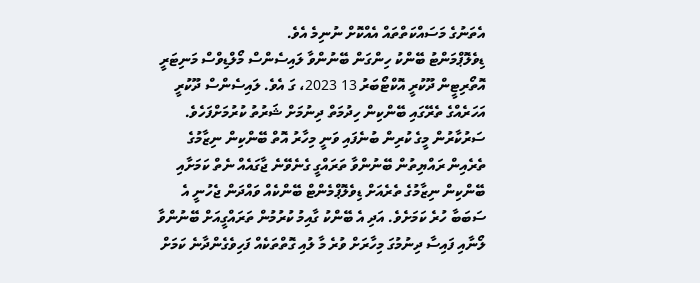އެތަނުގެ މަސައްކަތްތައް އެއްކޮށް ނުނިމެ އެވެ.
ޑިވެލޮޕްމަންޓު ބޭންކު ހިންގަން ބޭނުންވާ ލައިސެންސް މޯލްޑިވްސް މަނިޓަރީ އޮތޯރިޓީން ދޫކުރީ އޮކްޓޯބަރު 13 2023، ގަ އެވެ. ލައިސެންސް ދޫކުރީ އަހަރެއްގެ ތެރޭގައި ބޭންކިން ހިދުމަތް ދިނުމަށް ޝަރުތު ކުރުމަށްފަހެވެ.
ސަރުކާރުން މީގެ ކުރިން ބުނެފައި ވަނީ މިހާރު އޮތް ބޭންކިން ނިޒާމުގެ ތެރެއިން ރައްޔިތުން ބޭނުންވާ ތަރައްގީ ގެނެވޭނެ ޖާގައެއް ނެތް ކަމަށާއި ބޭންކިން ނިޒާމުގެ ތެރެއަށް ޑިވެލޮޕްމެންޓް ބޭންކެއް ވައްދަން ޖެހުނީ އެ ސަބަބާ ހުރެ ކަމަށެވެ. އަދި އެ ބޭންކު ގާއިމު ކުރުމުން ތަރައްގީއަށް ބޭނުންވާ ލޯނާއި ފައިސާ ދިނުމުގަ މިހާރަށް ވުރެ މާ ލުއި ގޮތްތަކެއް ފަހިވެގެންދާނެ ކަމަށް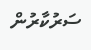ސަރުކާރުން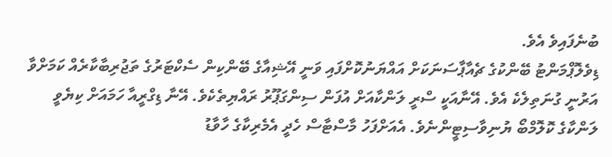ބުނެފައިވެ އެވެ.
ޑިވެލޮޕްމަންޓު ބޭންކުގެ ޗެއާޕާސަނަކަށް އައްޔަނުކޮށްފައި ވަނީ އޭޝިއާގެ ބޭންކިން ސެކްޓަރުގެ ތަޖުރިބާކާރެއް ކަމަށްވާ އަރުނީ ގުނަތިލެކެ އެވެ. އޭނާއަކީ ސްރީ ލަންކާއަށް އުފަން ސިންގަޕޫރު ރައްޔިތެކެވެ. އޭނާ ޑިގްރީއާ ހަމައަށް ކިޔެވީ ލަންކާގެ ކޮލޮމްބޯ ޔުނިވާސިޓީންނެވެ. އެއަށްފަހު މާސްޓާސް ހެދީ އެމެރިކާގެ ހާވާޑު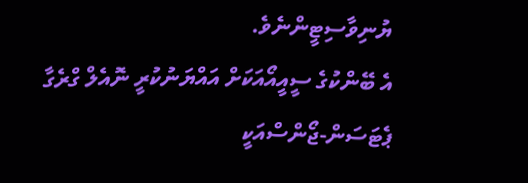ޔުނިވާސިޓީންނެވެ.
އެ ބޭންކުގެ ސީއީއޯއަކަށް އައްޔަނުކުރީ ނޮއެލް ގްރެގާ ޕެޓަސަން-ޖޯންސްއަކީ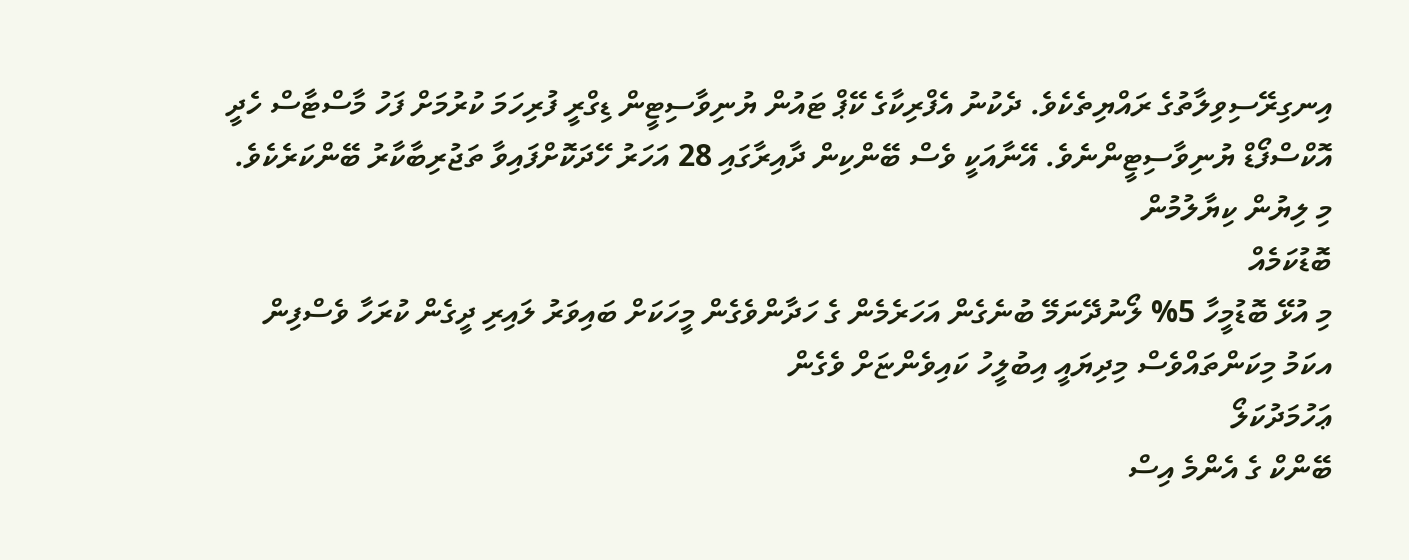އިނގިރޭސިވިލާތުގެ ރައްޔިތެކެވެ. ދެކުނު އެފްރިކާގެ ކޭޕް ޓައުން ޔުނިވާސިޓީން ޑިގްރީ ފުރިހަމަ ކުރުމަށް ފަހު މާސްޓާސް ހެދީ އޮކްސްފޯޑް ޔުނިވާސިޓީންނެވެ. އޭނާއަކީ ވެސް ބޭންކިން ދާއިރާގައި 28 އަހަރު ހޭދަކޮށްފައިވާ ތަޖުރިބާކާރު ބޭންކަރެކެވެ.
މި ލިޔުން ކިޔާލުމުން
ބޮޑުކަމެއް
މި އުޅޭ ބޮޑުމީހާ 5% ލޯނުދޭނަމޭ ބުނެގެން އަހަރެމެން ގެ ހަދާންވެގެން މީހަކަށް ބައިވަރު ލައިރި ދީގެން ކުރަހާ ވެސްފިން އކަމު މިކަންތައްވެސް މިދިޔައީ އިބުލީހު ކައިވެންޏަށް ވެގެން
ޢަހުމަދުކަލޯ
ބޭންކް ގެ އެންމެ އިސް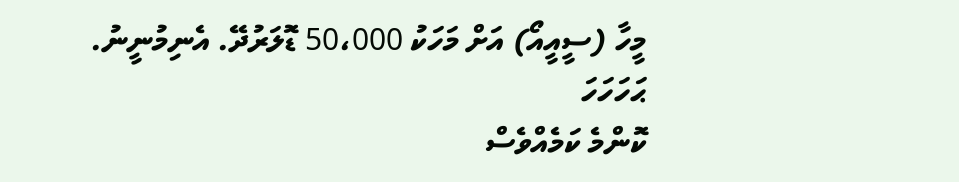މީހާ (ސީއީއޯ) އަށް މަހަކު 50،000 ޑޮލަރުދޭ. އެނިމުނީނު.
ޙަހަހަހަ
ކޮންމެ ކަމެއްވެސް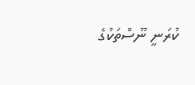ކުރަނީ ނޫސްތަކުގެ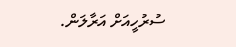ސުރުހީއަށް އަރާލަން.